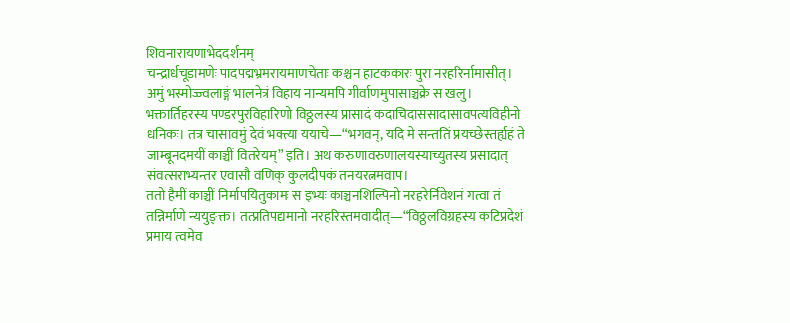शिवनारायणाभेददर्शनम्
चन्द्रार्धचूडामणेः पादपद्मभ्रमरायमाणचेताः कश्चन हाटककारः पुरा नरहरिर्नामासीत्। अमुं भस्मोज्ज्वलाङ्गं भालनेत्रं विहाय नान्यमपि गीर्वाणमुपासाञ्चक्रे स खलु।
भक्तार्तिहरस्य पण्डरपुरविहारिणो विठ्ठलस्य प्रासादं कदाचिदाससादासावपत्यविहीनो धनिकः। तत्र चासावमुं देवं भक्त्या ययाचे—“भगवन्, यदि मे सन्ततिं प्रयच्छेस्तर्ह्यहं ते जाम्बूनदमयीं काञ्चीं वितरेयम्” इति। अथ करुणावरुणालयस्याच्युतस्य प्रसादात् संवत्सराभ्यन्तर एवासौ वणिक् कुलदीपकं तनयरत्नमवाप।
ततो हैमीं काञ्चीं निर्मापयितुकामः स इभ्यः काञ्चनशिल्पिनो नरहरेर्निवेशनं गत्वा तं तन्निर्माणे न्ययुङ्क्त। तत्प्रतिपद्यमानो नरहरिस्तमवादीत्—“विठ्ठलविग्रहस्य कटिप्रदेशं प्रमाय त्वमेव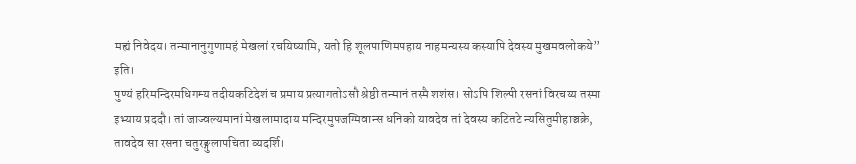मह्यं निवेदय। तन्मानानुगुणामहं मेखलां रचयिष्यामि, यतो हि शूलपाणिमपहाय नाहमन्यस्य कस्यापि देवस्य मुखमवलोकये” इति।
पुण्यं हरिमन्दिरमधिगम्य तदीयकटिदेशं च प्रमाय प्रत्यागतोऽसौ श्रेष्ठी तन्मानं तस्मै शशंस। सोऽपि शिल्पी रसनां विरचय्य तस्मा इभ्याय प्रददौ। तां जाज्वल्यमानां मेखलामादाय मन्दिरमुपजग्मिवान्स धनिको यावदेव तां देवस्य कटितटे न्यसितुमीहाञ्चक्रे, तावदेव सा रसना चतुरङ्गुलापचिता व्यदर्शि।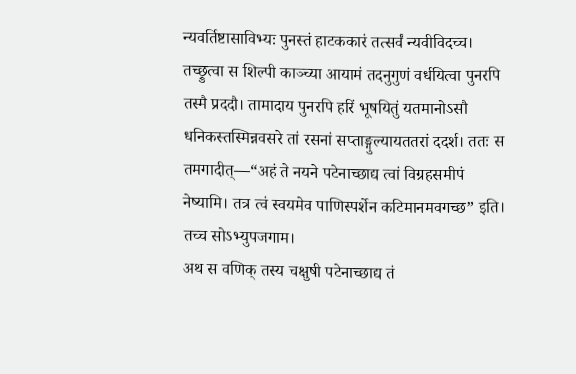न्यवर्तिष्टासाविभ्यः पुनस्तं हाटककारं तत्सर्वं न्यवीविदच्च। तच्छ्रुत्वा स शिल्पी काञ्च्या आयामं तदनुगुणं वर्धयित्वा पुनरपि तस्मै प्रददौ। तामादाय पुनरपि हरिं भूषयितुं यतमानोऽसौ धनिकस्तस्मिन्नवसरे तां रसनां सप्ताङ्गुल्यायततरां ददर्श। ततः स तमगादीत्—“अहं ते नयने पटेनाच्छाद्य त्वां विग्रहसमीपं नेष्यामि। तत्र त्वं स्वयमेव पाणिस्पर्शेन कटिमानमवगच्छ” इति। तच्च सोऽभ्युपजगाम।
अथ स वणिक् तस्य चक्षुषी पटेनाच्छाद्य तं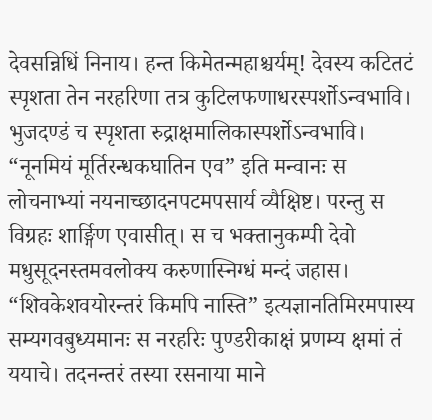देवसन्निधिं निनाय। हन्त किमेतन्महाश्चर्यम्! देवस्य कटितटं स्पृशता तेन नरहरिणा तत्र कुटिलफणाधरस्पर्शोऽन्वभावि। भुजदण्डं च स्पृशता रुद्राक्षमालिकास्पर्शोऽन्वभावि। “नूनमियं मूर्तिरन्धकघातिन एव” इति मन्वानः स लोचनाभ्यां नयनाच्छादनपटमपसार्य व्यैक्षिष्ट। परन्तु स विग्रहः शार्ङ्गिण एवासीत्। स च भक्तानुकम्पी देवो मधुसूदनस्तमवलोक्य करुणास्निग्धं मन्दं जहास।
“शिवकेशवयोरन्तरं किमपि नास्ति” इत्यज्ञानतिमिरमपास्य सम्यगवबुध्यमानः स नरहरिः पुण्डरीकाक्षं प्रणम्य क्षमां तं ययाचे। तदनन्तरं तस्या रसनाया माने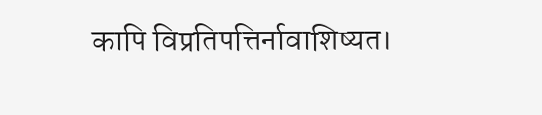कापि विप्रतिपत्तिर्नावाशिष्यत।